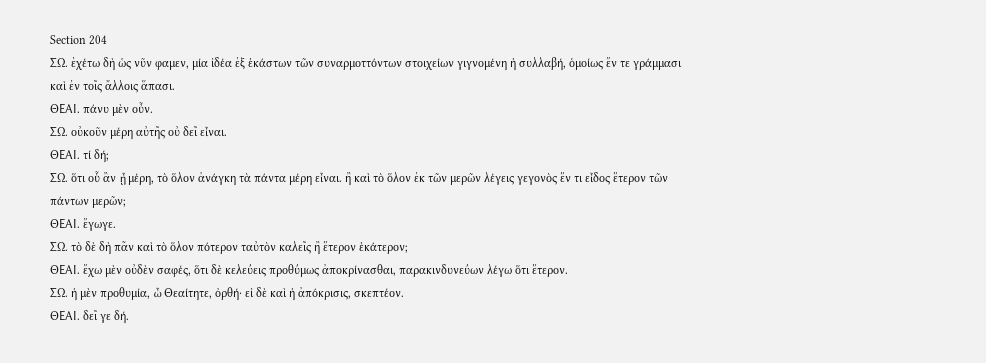Section 204
ΣΩ. ἐχέτω δὴ ὡς νῦν φαμεν, μία ἰδέα ἐξ ἑκάστων τῶν συναρμοττόντων στοιχείων γιγνομένη ἡ συλλαβή, ὁμοίως ἔν τε γράμμασι καὶ ἐν τοῖς ἄλλοις ἅπασι.
ΘΕΑΙ. πάνυ μὲν οὖν.
ΣΩ. οὐκοῦν μέρη αὐτῆς οὐ δεῖ εἶναι.
ΘΕΑΙ. τί δή;
ΣΩ. ὅτι οὗ ἂν ᾖ μέρη, τὸ ὅλον ἀνάγκη τὰ πάντα μέρη εἶναι. ἢ καὶ τὸ ὅλον ἐκ τῶν μερῶν λέγεις γεγονὸς ἕν τι εἶδος ἕτερον τῶν πάντων μερῶν;
ΘΕΑΙ. ἔγωγε.
ΣΩ. τὸ δὲ δὴ πᾶν καὶ τὸ ὅλον πότερον ταὐτὸν καλεῖς ἢ ἕτερον ἑκάτερον;
ΘΕΑΙ. ἔχω μὲν οὐδὲν σαφές, ὅτι δὲ κελεύεις προθύμως ἀποκρίνασθαι, παρακινδυνεύων λέγω ὅτι ἕτερον.
ΣΩ. ἡ μὲν προθυμία, ὦ Θεαίτητε, ὀρθή· εἰ δὲ καὶ ἡ ἀπόκρισις, σκεπτέον.
ΘΕΑΙ. δεῖ γε δή.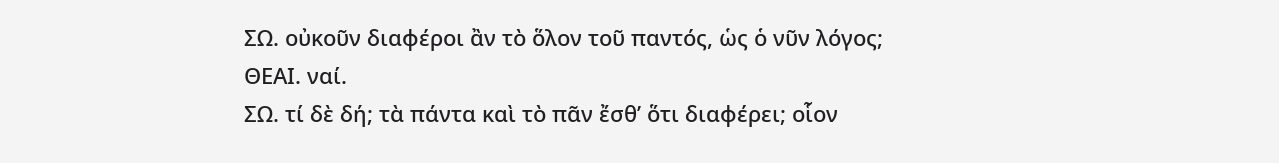ΣΩ. οὐκοῦν διαφέροι ἂν τὸ ὅλον τοῦ παντός, ὡς ὁ νῦν λόγος;
ΘΕΑΙ. ναί.
ΣΩ. τί δὲ δή; τὰ πάντα καὶ τὸ πᾶν ἔσθʼ ὅτι διαφέρει; οἷον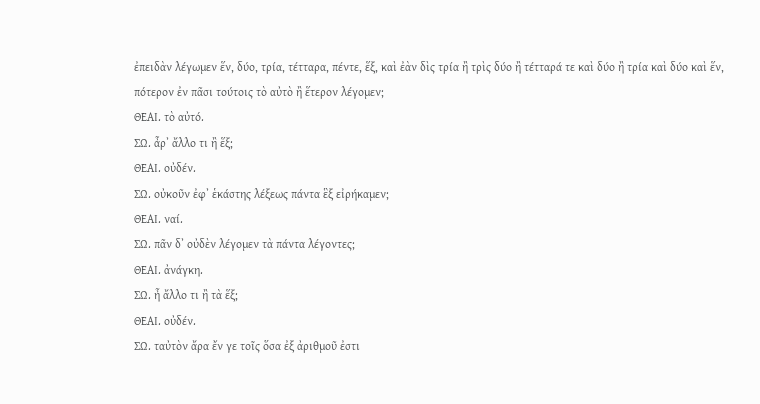ἐπειδὰν λέγωμεν ἕν, δύο, τρία, τέτταρα, πέντε, ἕξ, καὶ ἐὰν δὶς τρία ἢ τρὶς δύο ἢ τέτταρά τε καὶ δύο ἢ τρία καὶ δύο καὶ ἕν, πότερον ἐν πᾶσι τούτοις τὸ αὐτὸ ἢ ἕτερον λέγομεν;
ΘΕΑΙ. τὸ αὐτό.
ΣΩ. ἆρʼ ἄλλο τι ἢ ἕξ;
ΘΕΑΙ. οὐδέν.
ΣΩ. οὐκοῦν ἐφʼ ἑκάστης λέξεως πάντα ἓξ εἰρήκαμεν;
ΘΕΑΙ. ναί.
ΣΩ. πᾶν δʼ οὐδὲν λέγομεν τὰ πάντα λέγοντες;
ΘΕΑΙ. ἀνάγκη.
ΣΩ. ἦ ἄλλο τι ἢ τὰ ἕξ;
ΘΕΑΙ. οὐδέν.
ΣΩ. ταὐτὸν ἄρα ἔν γε τοῖς ὅσα ἐξ ἀριθμοῦ ἐστι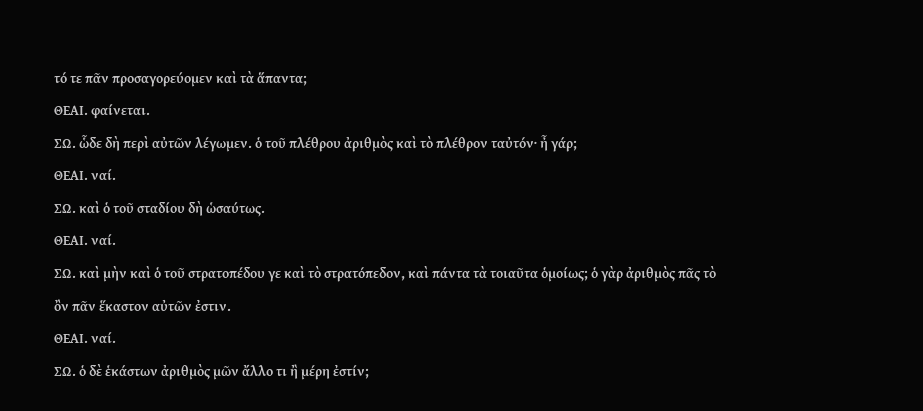τό τε πᾶν προσαγορεύομεν καὶ τὰ ἅπαντα;
ΘΕΑΙ. φαίνεται.
ΣΩ. ὧδε δὴ περὶ αὐτῶν λέγωμεν. ὁ τοῦ πλέθρου ἀριθμὸς καὶ τὸ πλέθρον ταὐτόν· ἦ γάρ;
ΘΕΑΙ. ναί.
ΣΩ. καὶ ὁ τοῦ σταδίου δὴ ὡσαύτως.
ΘΕΑΙ. ναί.
ΣΩ. καὶ μὴν καὶ ὁ τοῦ στρατοπέδου γε καὶ τὸ στρατόπεδον, καὶ πάντα τὰ τοιαῦτα ὁμοίως; ὁ γὰρ ἀριθμὸς πᾶς τὸ ὂν πᾶν ἕκαστον αὐτῶν ἐστιν.
ΘΕΑΙ. ναί.
ΣΩ. ὁ δὲ ἑκάστων ἀριθμὸς μῶν ἄλλο τι ἢ μέρη ἐστίν;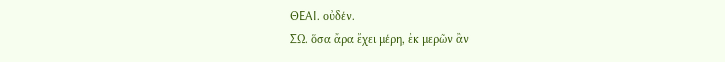ΘΕΑΙ. οὐδέν.
ΣΩ. ὅσα ἄρα ἔχει μέρη, ἐκ μερῶν ἂν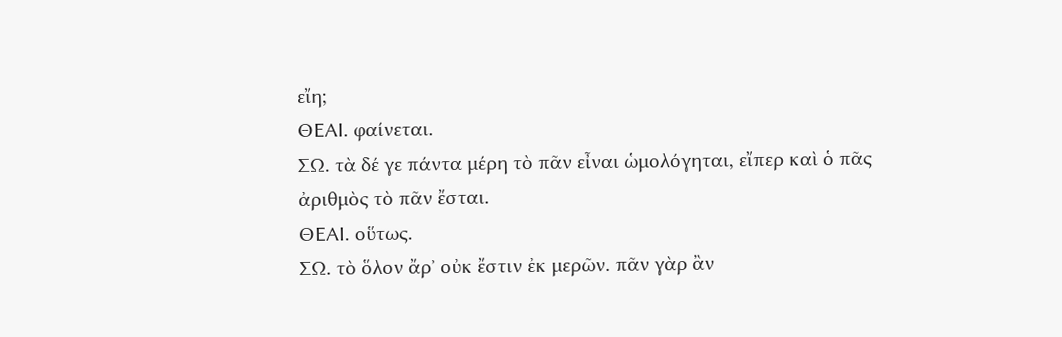εἴη;
ΘΕΑΙ. φαίνεται.
ΣΩ. τὰ δέ γε πάντα μέρη τὸ πᾶν εἶναι ὡμολόγηται, εἴπερ καὶ ὁ πᾶς ἀριθμὸς τὸ πᾶν ἔσται.
ΘΕΑΙ. οὕτως.
ΣΩ. τὸ ὅλον ἄρʼ οὐκ ἔστιν ἐκ μερῶν. πᾶν γὰρ ἂν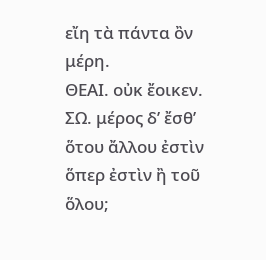εἴη τὰ πάντα ὂν μέρη.
ΘΕΑΙ. οὐκ ἔοικεν.
ΣΩ. μέρος δʼ ἔσθʼ ὅτου ἄλλου ἐστὶν ὅπερ ἐστὶν ἢ τοῦ ὅλου;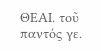ΘΕΑΙ. τοῦ παντός γε.